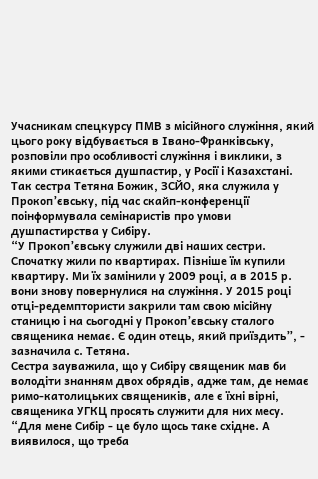Учасникам спецкурсу ПМВ з місійного служіння, який цього року відбувається в Івано-Франківську, розповіли про особливості служіння і виклики, з якими стикається душпастир, у Росії і Казахстані.
Так сестра Тетяна Божик, ЗСЙО, яка служила у Прокоп’євську, під час скайп-конференції поінформувала семінаристів про умови душпастирства у Сибіру.
“У Прокоп’євську служили дві наших сестри. Спочатку жили по квартирах. Пізніше їм купили квартиру. Ми їх замінили у 2009 році, а в 2015 р. вони знову повернулися на служіння. У 2015 році отці-редемптористи закрили там свою місійну станицю і на сьогодні у Прокоп’євську сталого священика немає. Є один отець, який приїздить”, - зазначила с. Тетяна.
Сестра зауважила, що у Сибіру священик мав би володіти знанням двох обрядів, адже там, де немає римо-католицьких священиків, але є їхні вірні, священика УГКЦ просять служити для них месу. “Для мене Сибір - це було щось таке східне. А виявилося, що треба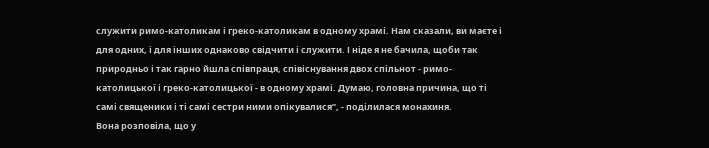служити римо-католикам і греко-католикам в одному храмі. Нам сказали, ви маєте і для одних, і для інших однаково свідчити і служити. І ніде я не бачила, щоби так природньо і так гарно йшла співпраця, співіснування двох спільнот - римо-католицької і греко-католицької - в одному храмі. Думаю, головна причина, що ті самі священики і ті самі сестри ними опікувалися”, - поділилася монахиня.
Вона розповіла, що у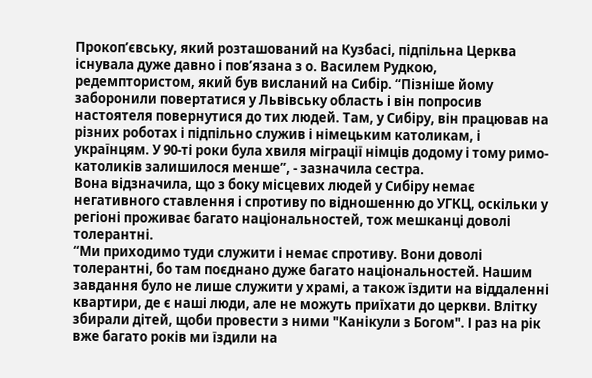Прокоп’євську, який розташований на Кузбасі, підпільна Церква існувала дуже давно і пов’язана з о. Василем Рудкою, редемптористом, який був висланий на Сибір. “Пізніше йому заборонили повертатися у Львівську область і він попросив настоятеля повернутися до тих людей. Там, у Сибіру, він працював на різних роботах і підпільно служив і німецьким католикам, і українцям. У 90-ті роки була хвиля міграції німців додому і тому римо-католиків залишилося менше”, - зазначила сестра.
Вона відзначила, що з боку місцевих людей у Сибіру немає негативного ставлення і спротиву по відношенню до УГКЦ, оскільки у регіоні проживає багато національностей, тож мешканці доволі толерантні.
“Ми приходимо туди служити і немає спротиву. Вони доволі толерантні, бо там поєднано дуже багато національностей. Нашим завдання було не лише служити у храмі, а також їздити на віддаленні квартири, де є наші люди, але не можуть приїхати до церкви. Влітку збирали дітей, щоби провести з ними "Канікули з Богом". І раз на рік вже багато років ми їздили на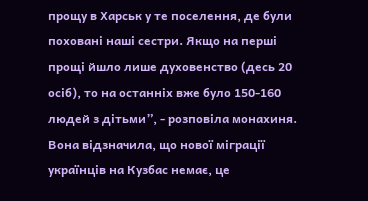прощу в Харськ у те поселення, де були поховані наші сестри. Якщо на перші прощі йшло лише духовенство (десь 20 осіб), то на останніх вже було 150-160 людей з дітьми”, - розповіла монахиня.
Вона відзначила, що нової міграції українців на Кузбас немає, це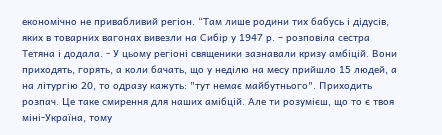економічно не привабливий регіон. “Там лише родини тих бабусь і дідусів, яких в товарних вагонах вивезли на Сибір у 1947 р. – розповіла сестра Тетяна і додала. - У цьому регіоні священики зазнавали кризу амбіцій. Вони приходять, горять, а коли бачать, що у неділю на месу прийшло 15 людей, а на літургію 20, то одразу кажуть: "тут немає майбутнього". Приходить розпач. Це таке смирення для наших амібцій. Але ти розумієш, що то є твоя міні-Україна, тому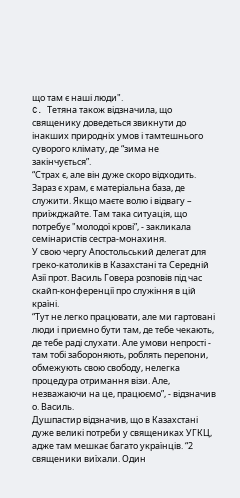що там є наші люди".
C. Тетяна також відзначила, що священику доведеться звикнути до інакших природніх умов і тамтешнього суворого клімату, де “зима не закінчується”.
“Страх є, але він дуже скоро відходить. Зараз є храм, є матеріальна база, де служити. Якщо маєте волю і відвагу – приїжджайте. Там така ситуація, що потребує "молодої крові”, - закликала семінаристів сестра-монахиня.
У свою чергу Апостольський делегат для греко-католиків в Казахстані та Середній Азії прот. Василь Говера розповів під час скайп-конференції про служіння в цій країні.
“Тут не легко працювати, але ми гартовані люди і приємно бути там, де тебе чекають, де тебе раді слухати. Але умови непрості - там тобі забороняють, роблять перепони, обмежують свою свободу, нелегка процедура отримання візи. Але, незважаючи на це, працюємо”, - відзначив о. Василь.
Душпастир відзначив, що в Казахстані дуже великі потреби у священиках УГКЦ, адже там мешкає багато українців. “2 священики виїхали. Один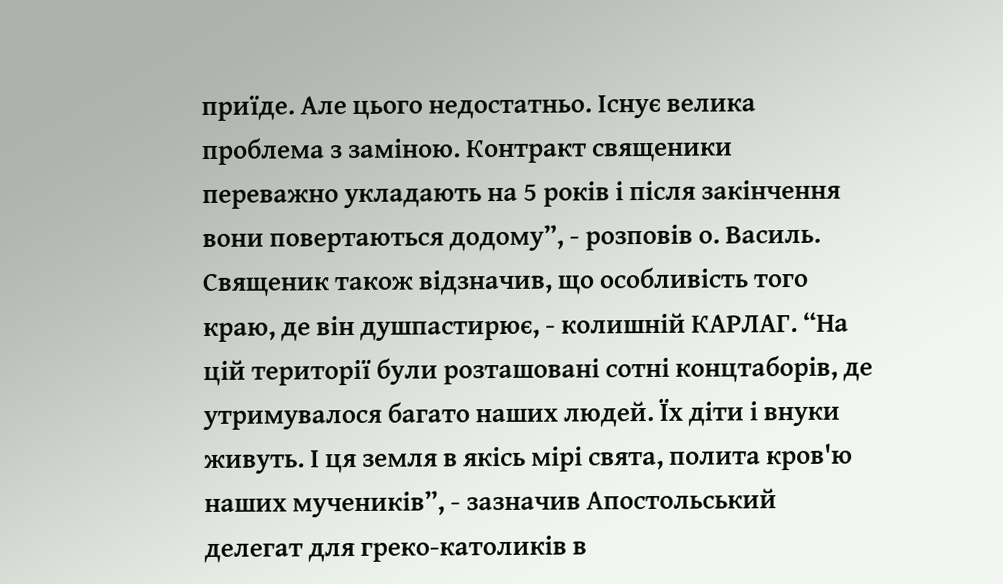приїде. Але цього недостатньо. Існує велика проблема з заміною. Контракт священики переважно укладають на 5 років і після закінчення вони повертаються додому”, - розповів о. Василь.
Священик також відзначив, що особливість того краю, де він душпастирює, - колишній КАРЛАГ. “На цій території були розташовані сотні концтаборів, де утримувалося багато наших людей. Їх діти і внуки живуть. І ця земля в якісь мірі свята, полита кров'ю наших мучеників”, - зазначив Апостольський делегат для греко-католиків в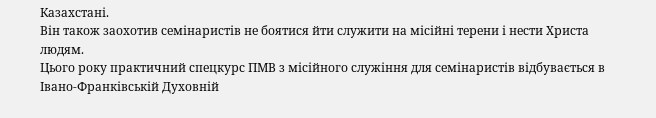Казахстані.
Він також заохотив семінаристів не боятися йти служити на місійні терени і нести Христа людям.
Цього року практичний спецкурс ПМВ з місійного служіння для семінаристів відбувається в Івано-Франківській Духовній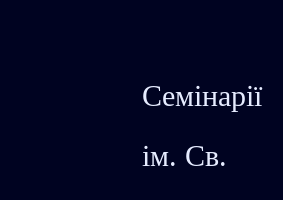Семінарії ім. Св.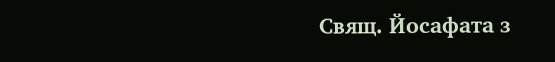Свящ. Йосафата з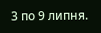3 по 9 липня.